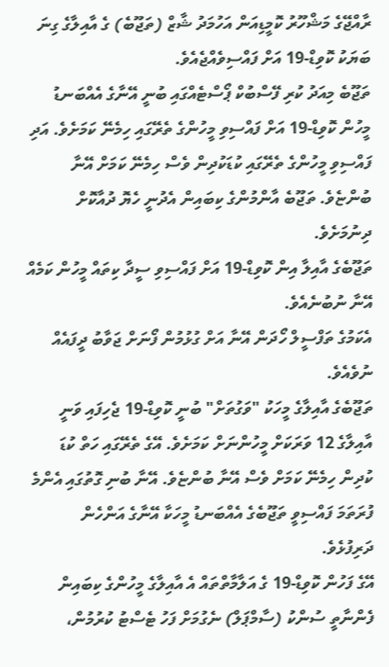ރާއްޖޭގެ މަޝްހޫރު ކޮމީޑިއަން އަހުމަދު ޝާޒް (ތަޖޫބެ) ގެ އާއިލާގެ ގިނަ ބަޔަކު ކޮވިޑް-19 އަށް ފައްސިވެއްޖެއެވެ.
ތަޖޫބެ މިއަދު ކުރި ފޭސްބުކް ޕޯސްޓެއްގައި ބުނީ އޭނާގެ އެއްބަނޑު މީހުން ކޮވިޑް-19 އަށް ފައްސިވި މީހުންގެ ތެރޭގައި ހިމެނޭ ކަމަށެވެ. އަދި ފައްސިވި މީހުންގެ ތެރޭގައި ކުޑަކުދިން ވެސް ހިމެނޭ ކަމަށް އޭނާ ބުންޏެވެ. ތަޖޫބެ އާންމުންގެ ކިބައިން އެދުނީ ހެޔޮ ދުއާކޮށް ދިނުމަށެވެ.
ތަޖޫބެގެ އާއިލާ އިން ކޮވިޑް-19 އަށް ފައްސިވި ސީދާ ކިތައް މީހުން ކަމެއް އޭނާ ނުބުނެއެވެ.
އެކަމުގެ ތަފްސީލް ހޯދަން އޭނާ އަށް ގުޅުމުން ފޯނަށް ޖަވާބު ދީފައެއް ނުވެއެވެ.
ތަޖޫބެގެ އާއިލާގެ މީހަކު "ވަގުތަށް" ބުނީ ކޮވިޑް-19 ޖެހިފައި ވަނީ އާއިލާގެ 12 ވަރަކަށް މީހުންނަށް ކަމަށެވެ. އޭގެ ތެރޭގައި ހަތް ކުޑަ ކުދިން ހިމެނޭ ކަމަށް ވެސް އޭނާ ބުންޏެވެ. އޭނާ ބުނި ގޮތުގައި އެންމެ ފުރަތަމަ ފައްސިވީ ތަޖޫބެގެ އެއްބަނޑު މީހަކާ އޭނާގެ އަންހެން ދަރިފުޅެވެ.
އޭގެ ފަހުން ކޮވިޑް-19 ގެ އަލާމާތްތައް އެ އާއިލާގެ މީހުންގެ ކިބައިން ފެންނާތީ ސުންކު (ސާމްޕަލް) ނެގުމަށް ފަހު ޓެސްޓު ކުރުމުން،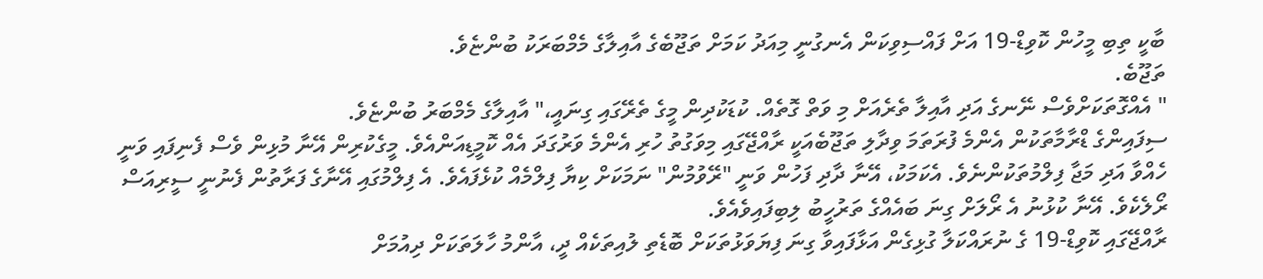ބާކީ ތިބި މީހުން ކޮވިޑް-19 އަށް ފައްސިވިކަން އެނގުނީ މިއަދު ކަމަށް ތަޖޫބެގެ އާއިލާގެ މެމްބަރަކު ބުންޏެވެ.
ތަޖޫބެ.
" އެއްގޮތަކަށްވެސް ނޭނގެ އަދި އާއިލާ ތެރެއަށް މި ވަތް ގޮތެއް. ކުޑަކުދިން މީގެ ތެރޭގައި ގިނައީ،" އާއިލާގެ މެމްބަރު ބުންޏެވެ.
ސިފައިންގެ ޑްރާމާތަކުން އެންމެ ފުރަތަމަ ވިދާލި ތަޖޫބެއަކީ ރާއްޖޭގައި މިވަގުތު ހުރި އެންމެ ވަރުގަދަ އެއް ކޮމީޑިއަންއެވެ. މީގެކުރިން އޭނާ މުޅިން ވެސް ފެނިފައި ވަނީ ހެއްވާ އަދި މަޖާ ފިލްމުތަކުންނެވެ. އެކަމަކު، އޭނާ ދާދި ފަހުން ވަނީ "ރޭވުމުން" ނަމަކަށް ކިޔާ ފިލްމެއް ކުޅެފައެވެ. އެ ފިލްމުގައި އޭނާގެ ފަރާތުން ފެނުނީ ސީރިއަސް ރޯލެކެވެ. އޭނާ ކުޅުނު އެ ރޯލަށް ގިނަ ބައެއްގެ ތަރުހީބު ލިބިފައިވެއެވެ.
ރާއްޖޭގައި ކޮވިޑް-19 ގެ ނުރައްކަލާ ގުޅިގެން އަޅާފައިވާ ގިނަ ފިޔަވަޅުތަކަށް ބޮޑެތި ލުއިތަކެއް ދީ، އާންމު ހާލަތަކަށް ދިއުމަށް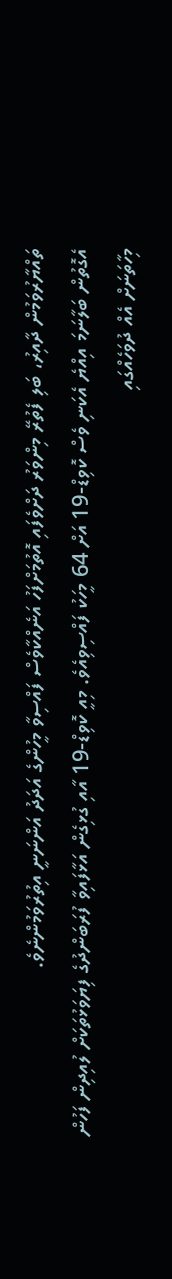ތައްޔާރުވަމުން ދާއިރު، ބަލި ފެތުރޭ މިންވަރު ދަށްވެފައި އޮތުމަށްފަހު އަނެއްކާވެސް ފައްސިވާ މީހުންގެ އަދަދު އަންނަނީ އިތުރުވަމުންނެވެ.
އެގޮތުން ބަލާނަމަ އިއްޔެ އެކަނި ވެސް ކޮވިޑް-19 އަށް 64 މީހަކު ފައްސިވިއެވެ. މިއީ ކޮވިޑް-19 އާއި ގުޅިގެން އަޅާފައިވާ ފުރަބަންދުގެ ފިޔަވަޅުތަކަށް ލުއިދިން ފަހުން މިހާތަނަށް އެއް ދުވަހެއްގައި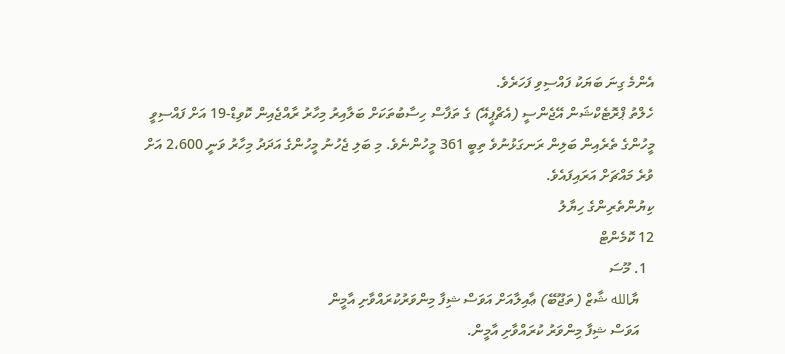އެންމެ ގިނަ ބަޔަކު ފައްސިވި ފަހަރެވެ.
ހެލްތު ޕްރޮޓެކްޝަން އޭޖެންސީ (އެޗްޕީއޭ) ގެ ތަފާސް ހިސާބުތަކަށް ބަލާއިރު މިހާރު ރާއްޖެއިން ކޮވިޑް-19 އަށް ފައްސިވީ މީހުންގެ ތެރެއިން ބަލިން ރަނގަޅުނުވެ ތިބީ 361 މީހުންނެވެ. މި ބަލި ޖެހުނު މީހުންގެ އަދަދު މިހާރު ވަނީ 2،600 އަށް ވުރެ މައްޗަށް އަރައިފައެވެ.
ކިޔުންތެރިންގެ ހިޔާލު
12 ކޮމެންޓް
  1. މޫސަ
    ޔާالله ޝާޒް (ތަޖޫބޭ) ޢާއިލާއަށް އަވަސް ޝިފާ މިންވަރުކުރައްވާށި އާމީން
    އަވަސް ޝިފާ މިންވަރު ކުރައްވާށި އާމީން.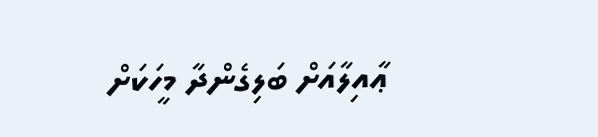ޢާއިލާއަށް ބަލިގެންދާ މީހަކަށް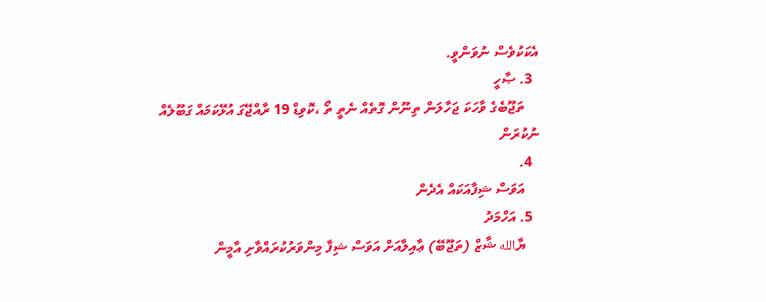އެކަކުވެސް ނުވަންވީ.
  3. ޞާހީ
    ތަޖޫބެގެ ވާހަކަ ޖަހާލަން ތިނޫން ގޮތެއް ނެތީ ތޯ ،ކޮވިޑް 19 ރާއްޖޭގަ އުޅޭކަމައް ގަބޫލެއް ނުކުރަން
  4.
    އަވަސް ޝިފާއަކައް އެދެން
  5. އަހްމަދު
    ޔާالله ޝާޒް (ތަޖޫބޭ) ޢާއިލާއަށް އަވަސް ޝިފާ މިންވަރުކުރައްވާށި އާމީން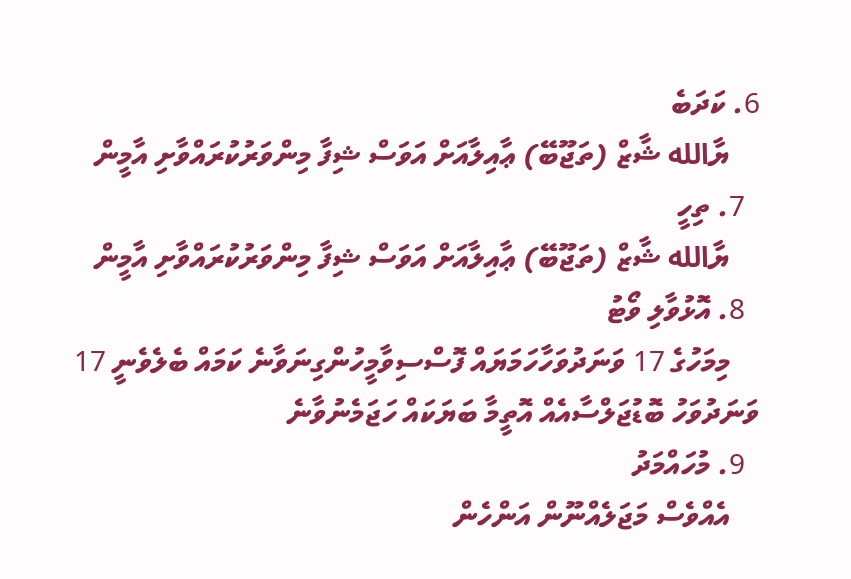6. ކަދަބެ
    ޔާالله ޝާޒް (ތަޖޫބޭ) ޢާއިލާއަށް އަވަސް ޝިފާ މިންވަރުކުރައްވާށި އާމީން
  7. ތިހީ
    ޔާالله ޝާޒް (ތަޖޫބޭ) ޢާއިލާއަށް އަވަސް ޝިފާ މިންވަރުކުރައްވާށި އާމީން
  8. އޮޅުވާލި ވޯޓު
    މިމަހުގެ 17 ވަނަދުވަހާހަމަޔައް ފޮސްސިވާމީހުންގިނަވާނެ ކަމައް ބެލެވެނީ 17 ވަނަދުވަހު ބޮޑުޖަލްސާއެއް އޮތީމާ ބަޔަކައް ހަޖަމެނުވާނެ
  9. މުހައްމަދު
    އެއްވެސް މަޖަލެއްނޫން އަންހެން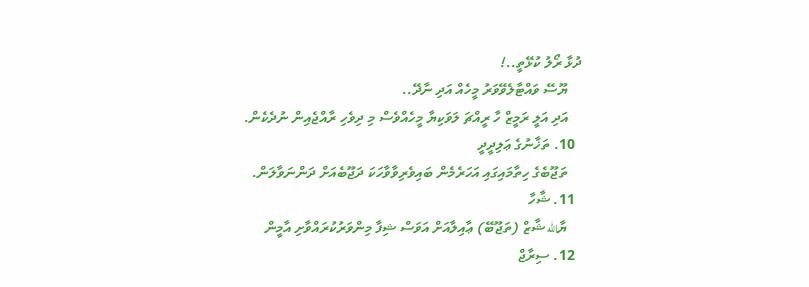ދުޅާ ރޯލު ކުޅޭތީ..!
    ޔޫސޭ ވައްޓާލެވޭވަރު މީހެއް އަދި ނާދޭ..
    އަދި އަލީ ރަމީޒް ހާ ރީއްޗަ ލަވަކިޔާ މީހެއްވެސް މި ދިވެހި ރާއްޖެއިން ނުދެކެން.
  10. ތަޚާނުގެ ޢަލިދީދީ
    ތަޖޫބެގެ ހިތާމައިގައި އަހަރެމެން ބައިވެރިވާވާހަކަ ދަޖޫބެއަށް ދަންނަވާލަން.
  11. ޝާހާ
    ޔާالله ޝާޒް (ތަޖޫބޭ) ޢާއިލާއަށް އަވަސް ޝިފާ މިންވަރުކުރައްވާށި އާމީން
  12. ސިރާޖް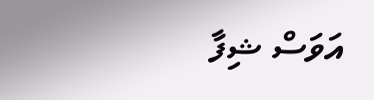އަވަސް ޝިފާ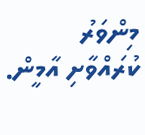މިންވަރު ކުރައްވާށި އާމީން.